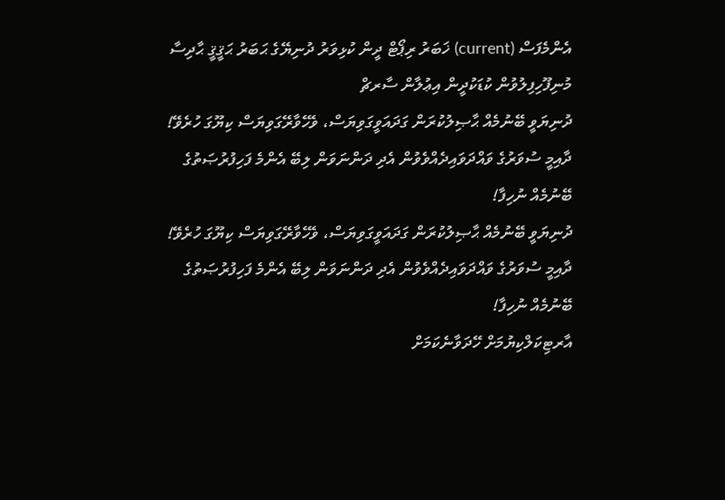އެންމެފަސް (current) ޚަބަރު ރިޕޯޓް ދީން ކުޅިވަރު ދުނިޔޭގެ ޙަބަރު ޙަޤީޤީ ޙާދިސާ މުނިފޫހިފިލުވުން ކުޑަކުދީން އިޢުލާން ސާރޗް
ދުނިޔަވީ ބޭނުމެއް ޙާޞިލުކުރަން ގަދައަވީގަވިޔަސް، ވެހޭވާރޭގަވިޔަސް ކިޔޫގަ ހުރެވޭ! ދާއިމީ ސުވަރުގެ ވައްދަވައިދެއްވެވުން އެދި ދަންނަވަން ލިބޭ އެންމެ ފަހިފުރުޞަތުގެ ބޭނުމެއް ނުހިފާ!
ދުނިޔަވީ ބޭނުމެއް ޙާޞިލުކުރަން ގަދައަވީގަވިޔަސް، ވެހޭވާރޭގަވިޔަސް ކިޔޫގަ ހުރެވޭ! ދާއިމީ ސުވަރުގެ ވައްދަވައިދެއްވެވުން އެދި ދަންނަވަން ލިބޭ އެންމެ ފަހިފުރުޞަތުގެ ބޭނުމެއް ނުހިފާ!
އާރޓިކަލްކިޔުމަށް ހޭދަވާނެކަމަށް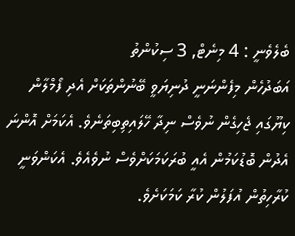ބެލެވެނީ : 4 މިނެޓް, 3 ސިކުންތު
އަބަދުހެން މިފެންނަނީ ދުނިޔަވީ ބޭނުންތަކަށް އެދި ފޯމްލާން ކިޔޫގައި ޖެހިގެން ނުވެސް ނިދާ ހޭލައިތިބިތަނެވެ. އެކަމަށް އޮންނަ އެދުން ބޮޑުކަމުން އެއީ ބުރަކަމަކަށްވެސް ނުވެއެވެ. އެކަންވަނީ ކުރާހިތުން އުފަލުން ކުރާ ކަމަކަށެވެ.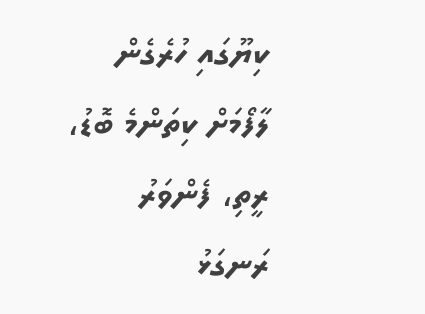ކިޔޫގައި ހުރެގެން ލާފޯމަށް ކިތަންމެ ބޮޑު، ރީތި، ފެންވަރު ރަނގަޅު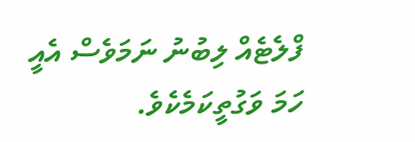ފްލެޓެއް ލިބުނު ނަމަވެސް އެއީ ހަމަ ވަގުތީކަމެކެވެ.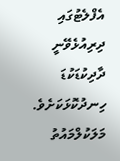އެފްލެޓުގައި ދިރިއުޅެވޭނީ ދާދިކުޑަކުޑަ ހިނދުކޮޅަކަށެވެ. މަލަކުލްމައުތު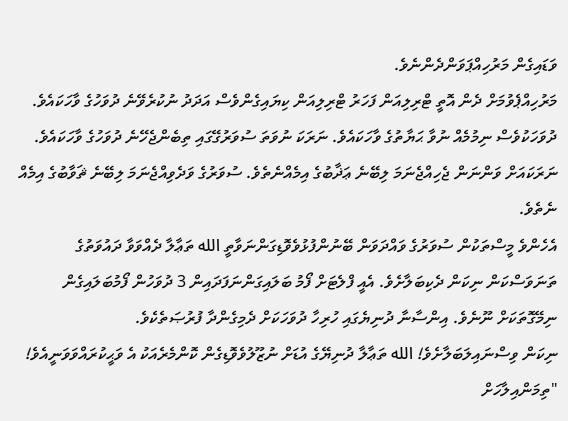ވަޑައިގެން މަރުހިއްޕަވަންދެންނެވެ.
މަރުހިއްޕެވުމަށް ދެން އޮތީ ޓްރިލިއަން ފަހަރު ޓްރިލިއަން ކިޔައިގެންވެސް އަދަދު ނުކުރެވޭނެ ދުވަހުގެ ވާހަކައެވެ. ދުވަހަކުވެސް ނިމުމެއް ނުވާ ޙަޔާތުގެ ވާހަކައެވެ. ނަރަކަ ނުވަތަ ސުވަރުގޭގައި ތިބެންޖެހޭނެ ދުވަހުގެ ވާހަކައެވެ. ނަރަކައަށް ވަންނަން ޖެހިއްޖެނަމަ ލިބޭނެ ޢަޛާބުގެ އިމެއްނެތެވެ. ސުވަރުގެ ވަދެވިއްޖެނަމަ ލިބޭނެ ޘަވާބުގެ އިމެއް ނެތެވެ.
އެހެންވެ މީސްތަކުން ސުވަރުގެ ވައްދަވަން ބޭނުންފުޅުވެވޮޑިގަންނަވާތީ الله ތަޢާލާ ދެއްވަވާ ދައުވަތުގެ ތަނަވަސްކަން ނިކަން ދެކިބަލާށެވެ. އެއީ ފްލެޓަށް ފޯމު ބަލައިގަންނަފަދައިން 3 ދުވަހުން ފޯމުބަލައިގެން ނިމޭގޮތަކަށް ނޫނެވެ. އިންސާނާ ދުނިޔެގައި ހުރިހާ ދުވަހަކަށް ދެމިގެންދާ ފުރުޞަތެކެވެ.
ނިކަން ވިސްނައިލަބަލާށެވެ! الله ތަޢާލާ ދުނިޔޭގެ އުޑަށް ނުޒޫލުވެވޮޑިގެން ކޮންމެރެއަކު އެ ވަޙީކުރައްވަވަނީއެވެ! "ތިމަންއިލާހަށް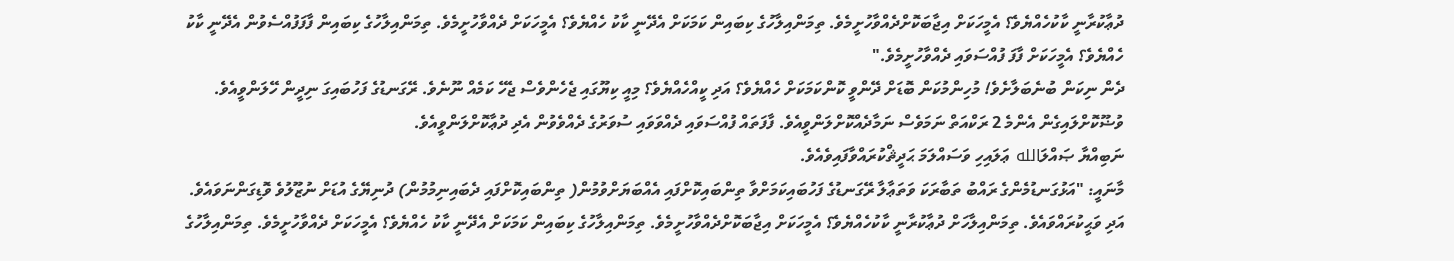ދުޢާކުރާނީ ކާކުހެއްޔެވެ؟ އެމީހަކަށް އިޖާބަކޮށްދެއްވާހުށީމެވެ. ތިމަންއިލާހުގެ ކިބައިން ކަމަކަށް އެދޭނީ ކާކު ހެއްޔެވެ؟ އެމީހަކަށް ދެއްވާހުށީމެވެ. ތިމަންއިލާހުގެ ކިބައިން ފާފަފުއްސެވުން އެދޭނީ ކާކު ހެއްޔެވެ؟ އެމީހަކަށް ފާފަ ފުއްސަވައި ދެއްވާހުށީމެވެ."
ދެން ނިކަން ބުނެބަލާށެވެ! މުހިންމުކަން ބޮޑަށް ދޭންވީ ކޮންކަމަކަށް ހެއްޔެވެ؟ އަދި ކީއްހެއްޔެވެ؟ މިއީ ކިޔޫގައި ޖެހެންވެސް ޖެހޭ ކަމެއް ނޫނެވެ. ރޭގަނޑުގެ ފަހުބައިގަ ނިދީން ހޭލަންވީއެވެ. ވުޟޫކޮށްލައިގެން އެންމެ 2 ރަކްއަތް ނަމަވެސް ނަމާދެއްކޮށްލަންވީއެވެ. ފާފަތައް ފުއްސަވައި ދެއްވަވައި ސުވަރުގެ ދެއްވެވުން އެދި ދުޢާކޮށްލަންވީއެވެ.
ނަބިއްޔާ ޞައްލަالله ޢަލައިހި ވަސައްލަމަ ޙަދީޘްކުރައްވާފައިވެއެވެ.
މާނައީ: "އަޅުގަނޑުމެންގެ ރައްބު ތަބާރަކަ ވަތަޢާލާ ރޭގަނޑުގެ ފަހުބައިކަމަށްވާ ތިންބައިކޮށްފައި އެއްބަޔަށްވުމުން( ތިންބައިކޮށްފައި ދެބައިނިމުމުން) ދުނިޔޭގެ އުޑަށް ނުޒޫލުވެ ވޮޑިގަންނަވައެވެ. އަދި ވަޙީކުރައްވައެވެ. ތިމަންއިލާހަށް ދުޢާކުރާނީ ކާކުހެއްޔެވެ؟ އެމީހަކަށް އިޖާބަކޮށްދެއްވާހުށީމެވެ. ތިމަންއިލާހުގެ ކިބައިން ކަމަކަށް އެދޭނީ ކާކު ހެއްޔެވެ؟ އެމީހަކަށް ދެއްވާހުށީމެވެ. ތިމަންއިލާހުގެ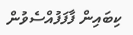ކިބައިން ފާފަފުއްސެވުން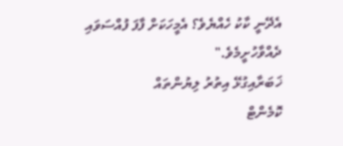އެދޭނީ ކާކު ހެއްޔެވެ؟ އެމީހަކަށް ފާފަ ފުއްސަވައި ދެއްވާހުށީމެވެ."
ޚަބަރާއިގުޅޭ އިތުރު ލިޔުންތައް
ކޮމެންޓް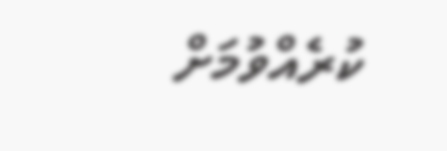ކުރެއްވުމަށް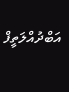އަބްދުއްލަތީފް